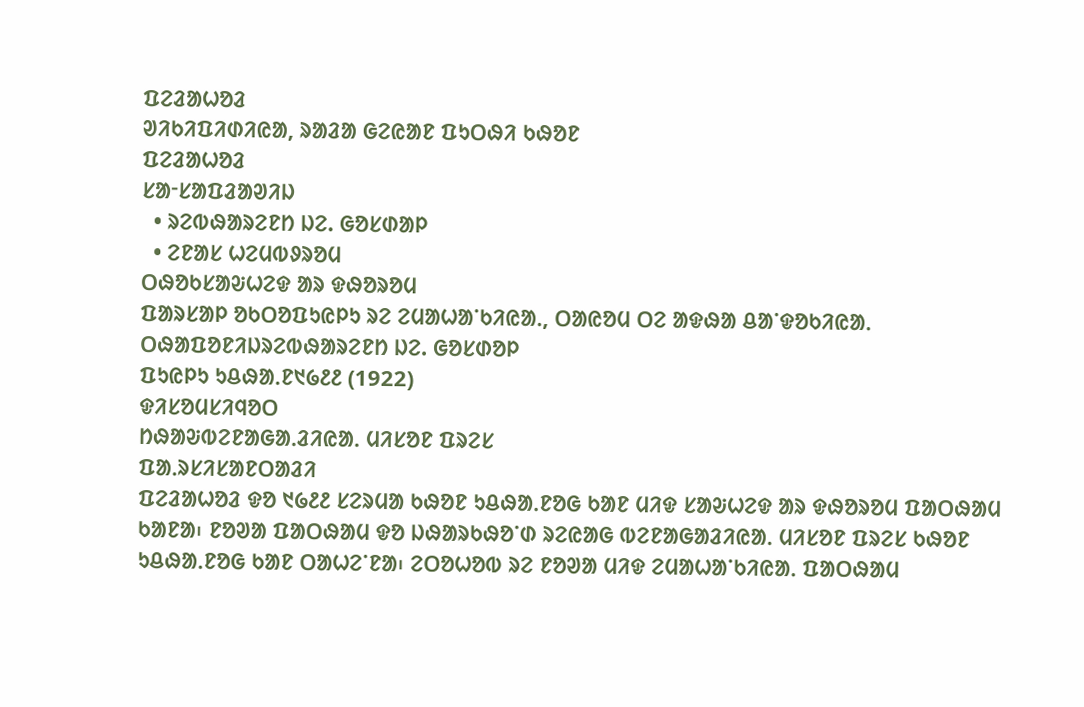ᱯᱮᱲᱟᱦᱚᱲ
ᱣᱤᱠᱤᱯᱤᱰᱤᱭᱟ, ᱨᱟᱲᱟ ᱜᱮᱭᱟᱱ ᱯᱩᱛᱷᱤ ᱠᱷᱚᱱ
ᱯᱮᱲᱟᱦᱚᱲ
ᱥᱟᱼᱥᱟᱯᱲᱟᱣᱤᱡ
  • ᱨᱮᱵᱷᱟᱨᱮᱱᱴ ᱡᱮ. ᱜᱚᱥᱰᱟᱞ
  • ᱮᱱᱟᱥ ᱦᱮᱢᱵᱽᱨᱚᱢ
ᱛᱷᱚᱠᱥᱟᱶᱦᱮᱫ ᱟᱨ ᱫᱷᱚᱨᱚᱢ
ᱯᱟᱨᱥᱟᱞ ᱚᱠᱛᱚᱯᱩᱭᱞᱩ ᱨᱮ ᱮᱢᱟᱦᱟᱸᱠᱤᱭᱟᱹ, ᱛᱟᱭᱚᱢ ᱛᱮ ᱟᱫᱷᱟ ᱪᱟᱸᱫᱚᱠᱤᱭᱟᱹ
ᱛᱷᱟᱯᱚᱱᱤᱡᱨᱮᱵᱷᱟᱨᱮᱱᱴ ᱡᱮ. ᱜᱚᱥᱰᱚᱞ
ᱯᱩᱭᱞᱩ ᱩᱪᱷᱟᱹᱱ᱑᱙᱒᱒ (1922)
ᱫᱤᱥᱚᱢᱥᱤᱧᱚᱛ
ᱴᱷᱟᱶᱵᱮᱱᱟᱜᱟᱹᱲᱤᱭᱟᱹ ᱢᱤᱥᱚᱱ ᱯᱨᱮᱥ
ᱯᱟᱹᱨᱥᱤᱥᱟᱱᱛᱟᱲᱤ
ᱯᱮᱲᱟᱦᱚᱲ ᱫᱚ ᱑᱙᱒᱒ ᱥᱮᱨᱢᱟ ᱠᱷᱚᱱ ᱩᱪᱷᱟᱹᱱᱚᱜ ᱠᱟᱱ ᱢᱤᱫ ᱥᱟᱶᱦᱮᱫ ᱟᱨ ᱫᱷᱚᱨᱚᱢ ᱯᱟᱛᱷᱟᱢ ᱠᱟᱱᱟ᱾ ᱱᱚᱣᱟ ᱯᱟᱛᱷᱟᱢ ᱫᱚ ᱡᱷᱟᱨᱠᱷᱚᱸᱰ ᱨᱮᱭᱟᱜ ᱵᱮᱱᱟᱜᱟᱲᱤᱭᱟᱹ ᱢᱤᱥᱚᱱ ᱯᱨᱮᱥ ᱠᱷᱚᱱ ᱩᱪᱷᱟᱹᱱᱚᱜ ᱠᱟᱱ ᱛᱟᱦᱮᱸᱱᱟ᱾ ᱮᱛᱚᱦᱚᱵ ᱨᱮ ᱱᱚᱣᱟ ᱢᱤᱫ ᱮᱢᱟᱦᱟᱸᱠᱤᱭᱟᱹ ᱯᱟᱛᱷᱟᱢ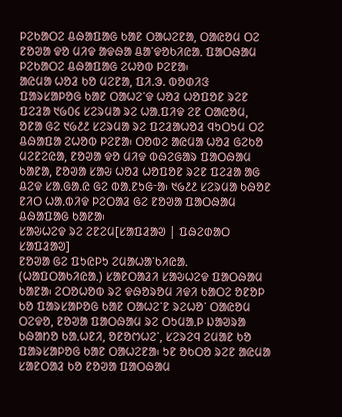ᱞᱮᱠᱟᱛᱮ ᱪᱷᱟᱯᱟᱜ ᱠᱟᱱ ᱛᱟᱦᱮᱱᱟ, ᱛᱟᱭᱚᱢ ᱛᱮ ᱱᱚᱣᱟ ᱫᱚ ᱢᱤᱫ ᱟᱫᱷᱟ ᱪᱟᱸᱫᱚᱠᱤᱭᱟᱹ ᱯᱟᱛᱷᱟᱢ ᱞᱮᱠᱟᱛᱮ ᱪᱷᱟᱯᱟᱜ ᱮᱦᱚᱵ ᱞᱮᱱᱟ᱾
ᱟᱭᱢᱟ ᱦᱚᱲ ᱠᱚ ᱢᱮᱱᱟ, ᱯᱤ.ᱳ. ᱵᱚᱰᱤᱝ ᱯᱟᱨᱥᱟᱞᱚᱜ ᱠᱟᱱ ᱛᱟᱦᱮᱸᱫ ᱦᱚᱲ ᱦᱚᱯᱚᱱ ᱨᱮᱱ ᱯᱮᱲᱟ ᱑᱙᱐᱔ ᱥᱮᱨᱢᱟ ᱨᱮ ᱦᱟᱹᱯᱤᱫ ᱮᱱ ᱛᱟᱭᱚᱢ, ᱚᱱᱟ ᱜᱮ ᱑᱙᱒᱒ ᱥᱮᱨᱢᱟ ᱨᱮ ᱯᱮᱲᱟᱦᱚᱲ ᱧᱩᱛᱩᱢ ᱛᱮ ᱪᱷᱟᱯᱟ ᱮᱦᱚᱵ ᱞᱮᱱᱟ᱾ ᱛᱚᱵᱮ ᱟᱭᱢᱟ ᱦᱚᱲ ᱜᱮᱠᱚ ᱢᱮᱱᱮᱭᱟ, ᱱᱚᱣᱟ ᱫᱚ ᱢᱤᱫ ᱵᱷᱮᱜᱟᱨ ᱯᱟᱛᱷᱟᱢ ᱠᱟᱱᱟ, ᱱᱚᱣᱟ ᱥᱟᱶ ᱦᱚᱲ ᱦᱚᱯᱚᱱ ᱨᱮᱱ ᱯᱮᱲᱟ ᱟᱜ ᱪᱮᱫ ᱥᱟᱹᱜᱟᱹᱭ ᱜᱮ ᱵᱟᱹᱱᱩᱜᱼᱟ᱾ ᱑᱙᱒᱒ ᱥᱮᱨᱢᱟ ᱠᱷᱚᱱ ᱱᱤᱛ ᱦᱟᱹᱵᱤᱫ ᱞᱮᱛᱟᱲ ᱜᱮ ᱱᱚᱣᱟ ᱯᱟᱛᱷᱟᱢ ᱪᱷᱟᱯᱟᱜ ᱠᱟᱱᱟ᱾
ᱥᱟᱶᱦᱮᱫ ᱨᱮ ᱮᱱᱮᱢ[ᱥᱟᱯᱲᱟᱣ | ᱯᱷᱮᱰᱟᱛ ᱥᱟᱯᱲᱟᱣ]
ᱱᱚᱣᱟ ᱜᱮ ᱯᱩᱭᱞᱩ ᱮᱢᱟᱦᱟᱸᱠᱤᱭᱟᱹ (ᱦᱟᱯᱛᱟᱠᱤᱭᱟᱹ) ᱥᱟᱱᱛᱟᱲᱤ ᱥᱟᱶᱦᱮᱫ ᱯᱟᱛᱷᱟᱢ ᱠᱟᱱᱟ᱾ ᱮᱛᱚᱦᱚᱵ ᱨᱮ ᱫᱷᱚᱨᱚᱢ ᱤᱫᱤ ᱠᱟᱛᱮ ᱚᱱᱚᱞ ᱠᱚ ᱯᱟᱨᱥᱟᱞᱚᱜ ᱠᱟᱱ ᱛᱟᱦᱮᱸᱱ ᱨᱮᱦᱚᱸ ᱛᱟᱭᱚᱢ ᱛᱮᱫᱚ, ᱱᱚᱣᱟ ᱯᱟᱛᱷᱟᱢ ᱨᱮ ᱛᱩᱢᱟᱹᱞ ᱡᱟᱣᱨᱟ ᱠᱷᱟᱴᱚ ᱠᱟᱹᱦᱱᱤ, ᱚᱱᱚᱬᱦᱮᱸ, ᱥᱮᱨᱮᱧ ᱮᱢᱟᱱ ᱠᱚ ᱯᱟᱨᱥᱟᱞᱚᱜ ᱠᱟᱱ ᱛᱟᱦᱮᱱᱟ᱾ ᱩᱱ ᱚᱠᱛᱚ ᱨᱮᱱ ᱟᱭᱢᱟ ᱥᱟᱱᱛᱟᱲ ᱠᱚ ᱱᱚᱣᱟ ᱯᱟᱛᱷᱟᱢ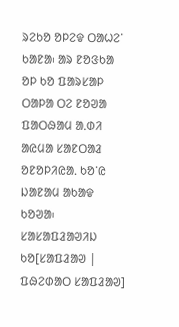ᱨᱮᱠᱚ ᱚᱞᱮᱫ ᱛᱟᱦᱮᱸ ᱠᱟᱱᱟ᱾ ᱟᱨ ᱱᱚᱝᱠᱟ ᱚᱞ ᱠᱚ ᱯᱟᱨᱥᱟᱞ ᱛᱟᱞᱟ ᱛᱮ ᱱᱚᱣᱟ ᱯᱟᱛᱷᱟᱢ ᱟᱹᱰᱤ ᱟᱭᱢᱟ ᱥᱟᱱᱛᱟᱲ ᱚᱱᱚᱞᱤᱭᱟᱹ ᱠᱚᱸᱭ ᱡᱟᱱᱟᱢ ᱟᱠᱟᱫ ᱠᱚᱣᱟ᱾
ᱥᱟᱥᱟᱯᱲᱟᱣᱤᱡ ᱠᱚ[ᱥᱟᱯᱲᱟᱣ | ᱯᱷᱮᱰᱟᱛ ᱥᱟᱯᱲᱟᱣ]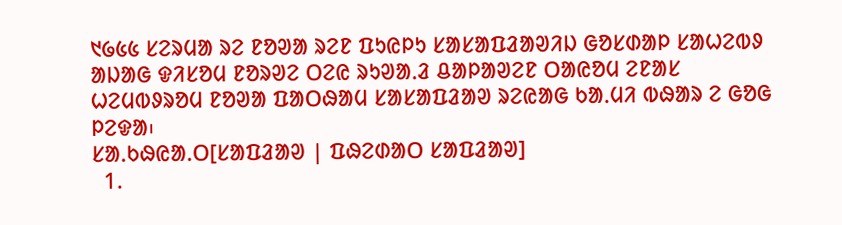᱑᱙᱕᱕ ᱥᱮᱨᱢᱟ ᱨᱮ ᱱᱚᱣᱟ ᱨᱮᱱ ᱯᱩᱭᱞᱩ ᱥᱟᱥᱟᱯᱲᱟᱣᱤᱡ ᱜᱚᱥᱰᱟᱞ ᱥᱟᱦᱮᱵᱽ ᱟᱡᱟᱜ ᱫᱤᱥᱚᱢ ᱱᱚᱨᱣᱮ ᱛᱮᱭ ᱨᱩᱣᱟᱹᱲ ᱪᱟᱞᱟᱣᱮᱱ ᱛᱟᱭᱚᱢ ᱮᱱᱟᱥ ᱦᱮᱢᱵᱽᱨᱚᱢ ᱱᱚᱣᱟ ᱯᱟᱛᱷᱟᱢ ᱥᱟᱥᱟᱯᱲᱟᱣ ᱨᱮᱭᱟᱜ ᱠᱟᱹᱢᱤ ᱵᱷᱟᱨ ᱮ ᱜᱚᱜ ᱞᱮᱫᱟ᱾
ᱥᱟᱹᱠᱷᱭᱟᱹᱛ[ᱥᱟᱯᱲᱟᱣ | ᱯᱷᱮᱰᱟᱛ ᱥᱟᱯᱲᱟᱣ]
  1.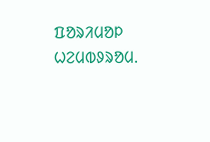ᱯᱚᱨᱤᱢᱚᱞ ᱦᱮᱢᱵᱽᱨᱚᱢ.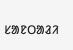ᱥᱟᱱᱛᱟᱲᱤ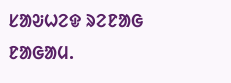ᱥᱟᱶᱦᱮᱫ ᱨᱮᱱᱟᱜ ᱱᱟᱜᱟᱢ.